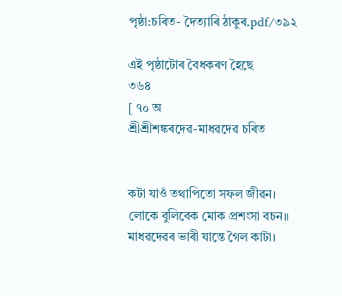পৃষ্ঠা:চৰিত- দৈত্যাৰি ঠাকুৰ.pdf/৩৯২

এই পৃষ্ঠাটোৰ বৈধকৰণ হৈছে
৩৬৪
[ ৭০ অ
শ্ৰীশ্ৰীশঙ্কৰদেৱ-মাধৱদেৱ চৰিত


কটা যাওঁ তথাপিতো সফল জীৱন।
লোকে বুলিবেক মোক প্ৰশংসা বচন॥
মাধৱদেৱৰ ভাৰী যান্তে গৈল কাটা।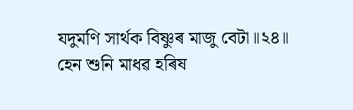যদুমণি সাৰ্থক বিষ্ণুৰ মাজু বেটা॥২৪॥
হেন শুনি মাধৱ হৰিষ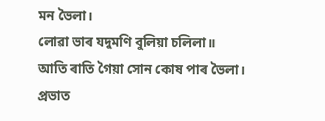মন ভৈলা।
লোৱা ভাৰ যদুমণি বুলিয়া চলিলা॥
আতি ৰাতি গৈয়া সোন কোষ পাৰ ভৈলা।
প্ৰভাত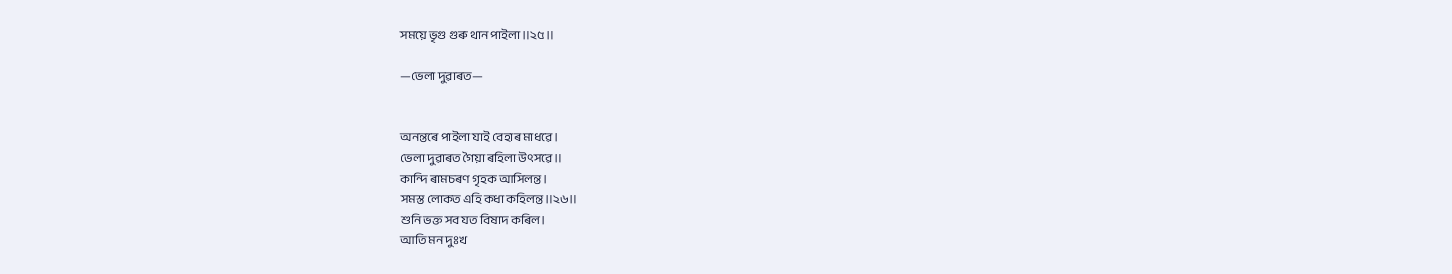সময়ে ভৃগু গুৰু থান পাইলা॥২৫॥

—ভেলা দুৱাৰত—


অনন্তৰে পাইলা যাই বেহাৰ মাধৱে।
ভেলা দুৱাৰত গৈয়া ৰহিলা উৎসৱে॥
কান্দি ৰামচৰণ গৃহক আসিলন্ত।
সমস্ত লোকত এহি কধা কহিলন্ত॥২৬॥
শুনি ভক্ত সব যত বিষাদ কৰিল।
আতি মন দুঃখ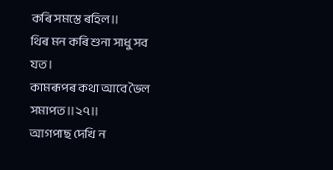কৰি সমস্তে ৰহিল॥
থিৰ মন কৰি শুনা সাধু সব যত।
কামৰূপৰ কথা আবে ভৈল সমাপত॥২৭॥
আগপাছ দেখি ন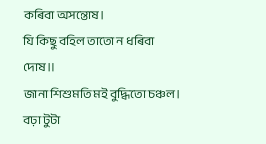কৰিবা অসন্তোষ।
যি কিছু বহিল তাতো ন ধৰিবা দোষ॥
জানা শিশুমতি মই বুদ্ধিতো চঞ্চল।
বঢ়া টুটা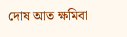দোষ আত ক্ষমিবা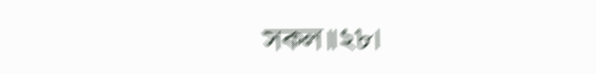সকল॥২৮।